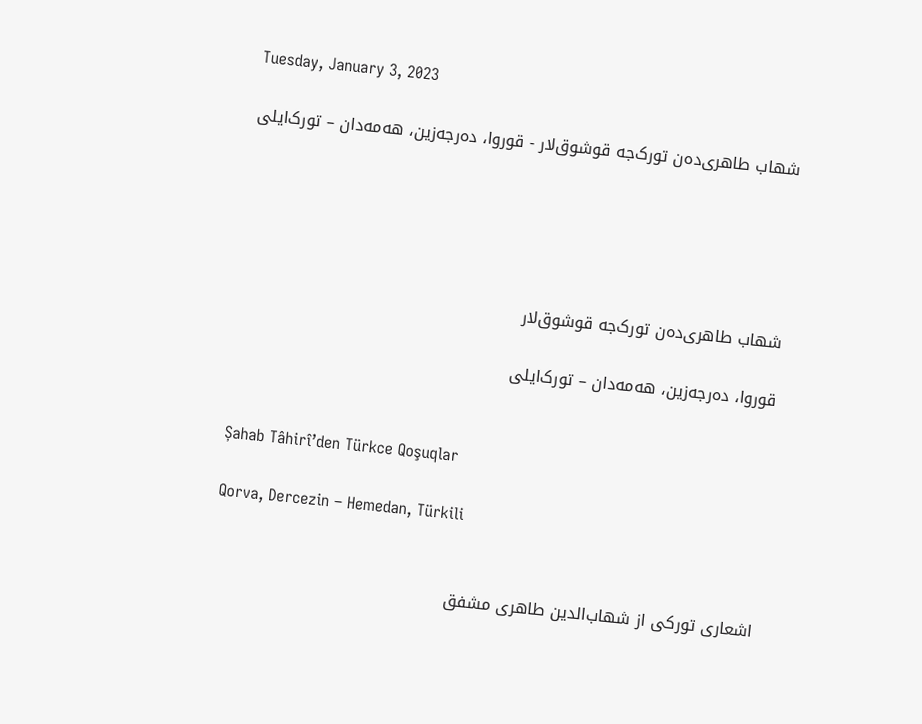Tuesday, January 3, 2023

شهاب طاهری‌ده‌ن تورک‌جه قوشوق‌لار - قوروا، ده‌رجه‌زین، هه‌مه‌دان – تورک‌ایلی





شهاب طاهری‌ده‌ن تورک‌جه قوشوق‌لار

قوروا، ده‌رجه‌زین، هه‌مه‌دان – تورک‌ایلی


Șahab Tâhirî’den Türkce Qoşuqlar

Qorva, Dercezin – Hemedan, Türkili


اشعاری تورکی از شهاب‌الدین طاهری مشفق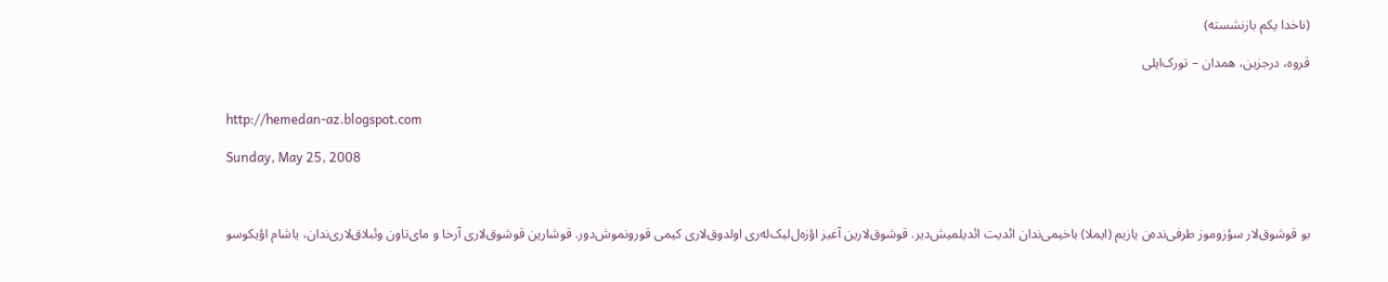(ناخدا یکم بازنشسته)

قروه، درجزین، همدان – تورک‌ایلی


http://hemedan-az.blogspot.com

Sunday, May 25, 2008



بو قوشو‌ق‌لار سؤزوموز طرفی‌نده‌ن یازیم (ایملا) باخیمی‌ندان ائدیت ائدیلمیش‌دیر. قوشوق‌لارین آغیز اؤزه‌ل‌لیک‌له‌ری اولدوق‌لاری کیمی قورونموش‌دور. قوشارین قوشوق‌لاری آرخا و مای‌تاون وئبلاق‌لاری‌ندان، یاشام اؤیکوسو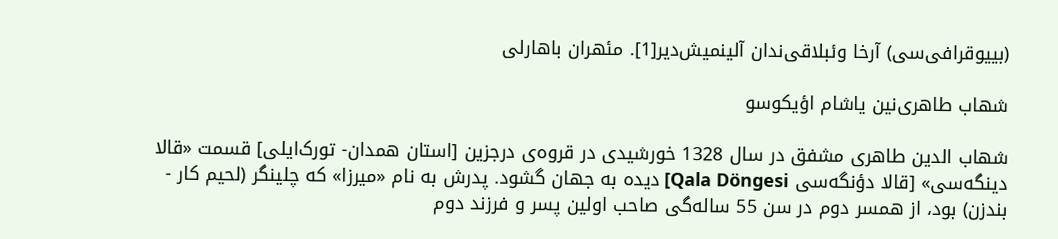(بییوقرافی‌سی) آرخا وئبلاقی‌ندان آلینمیش‌دیر[1]. مئهران باهارلی

شهاب طاهری‌نین یاشام اؤیکوسو

شهاب الدین طاهری مشفق در سال 1328 خورشیدی در قروه‌ی درجزین [استان همدان- تورک‌ایلی] قسمت «قالا دینگه‌سی» [قالا دؤنگه‌سی Qala Döngesi] دیده به جهان گشود. پدرش به نام «میرزا» که چلینگر (لحیم کار - بندزن) بود، از همسر دوم در سن 55 ساله‌گی صاحب اولین پسر و فرزند دوم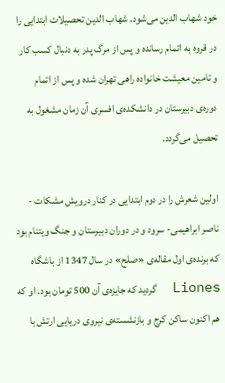خود شهاب الدین می‌شود. شهاب الدین تحصیلات ابتدایی را در قروه به اتمام رسانده و پس از مرگ پدر به دنبال کسب کار و تامین معیشت خانواده راهی تهران شده و پس از اتمام دوره‌ی دبیرستان در دانشکده‌ی افسری آن زمان مشغول به تحصیل می‌گردد.

اولین شعرش را در دوم ابتدایی در کنار درویش مشکات - ناصر ابراهیمی- سرود و در دوران دبیرستان و جنگ ویتنام بود که برنده‌ی اول مقاله‌ی «صلح» در سال 1347 از باشگاه Liones  گردید که جایزه‌ی آن 500 تومان بود. او که هم اکنون ساکن کرج و بازنشسته‌ی نیروی دریایی ارتش با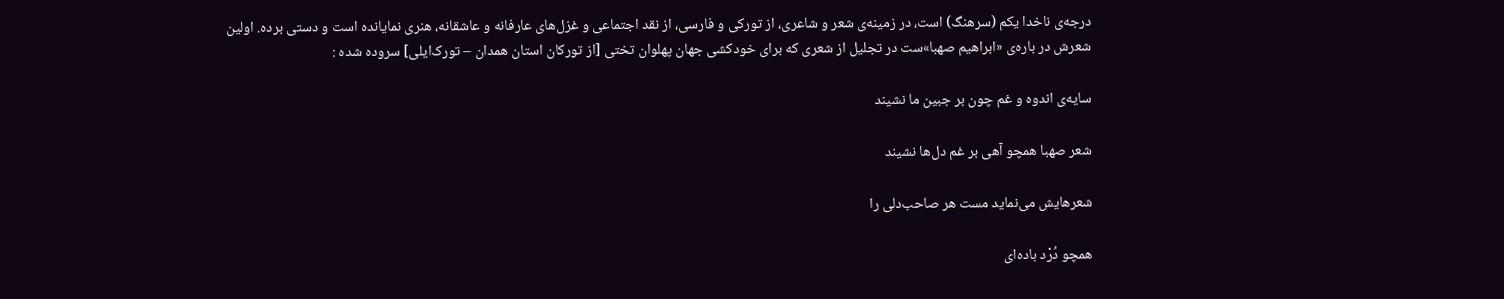درجه‌ی ناخدا یکم (سرهنگ) است، در زمینه‌ی شعر و شاعری، از تورکی و فارسی، از نقد اجتماعی و غزل‌های عارفانه و عاشقانه، هنری نمایانده است و دستی برده. اولین شعرش در باره‌ی «ابراهیم صهبا»ست در تجلیل از شعری که برای خودکشی جهان پهلوان تختی [از تورکان استان همدان – تورک‌ایلی] سروده شده :

سایه‌ی اندوه و غم چون بر جبین ما نشیند

شعر صهبا همچو آهی بر غم دل‌ها نشیند

شعرهایش می‌نماید مست هر صاحب‌دلی را

همچو دُرْد باده‌ای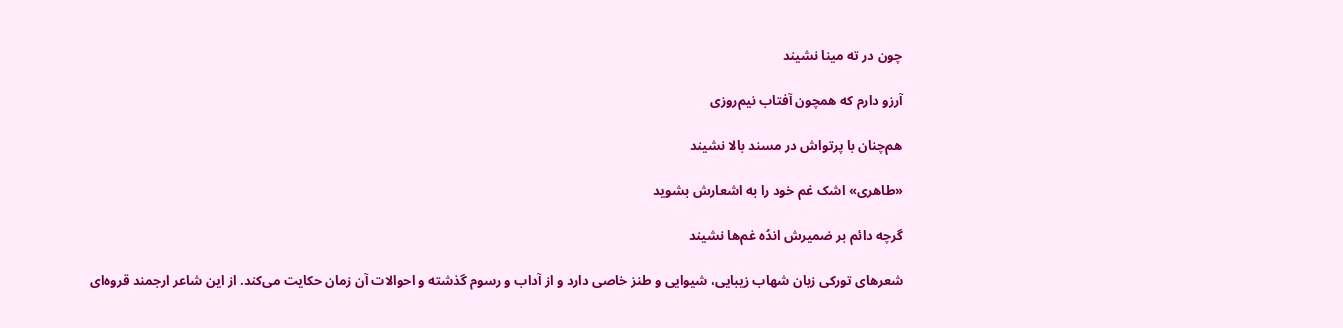چون در ته مینا نشیند

آرزو دارم که همچون آفتاب نیم‌روزی

هم‌چنان با پرتواش در مسند بالا نشیند

«طاهری» اشک غم خود را به اشعارش بشوید

گرچه دائم بر ضمیرش اندُه غم‌ها نشیند

شعرهای تورکی زبان شهاب زیبایی، شیوایی و طنز خاصی دارد و از آداب و رسوم گذشته و احوالات آن زمان حکایت می‌کند. از این شاعر ارجمند قروه‌ای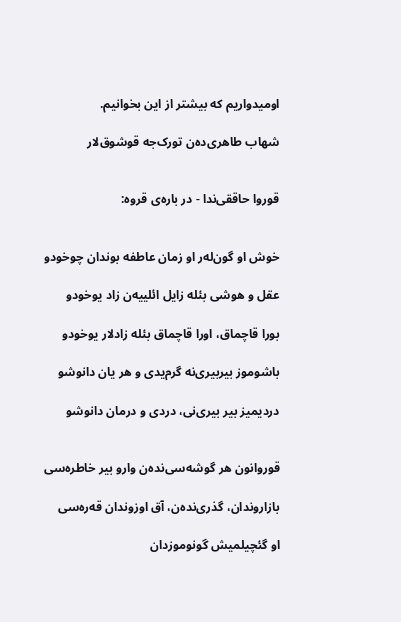اومیدواریم که بیشتر از این بخوانیم.

شهاب طاهری‌ده‌ن تورک‌جه قوشوق‌لار


قوروا حاققی‌ندا - در باره‌ی قروه:


خوش او گون‌له‌ر او زمان عاطفه بوندان چوخودو

عقل و هوشی بئله زایل ائلییه‌ن زاد یوخودو

بورا قاچماق، اورا قاچماق بئله زادلار یوخودو

باشوموز بیربیری‌نه گرم‌یدی و هر یان دانوشو

دردیمیز بیر بیری‌نی، دردی و درمان دانوشو


قوروانون هر گوشه‌سی‌نده‌ن وارو بیر خاطره‌سی

بازاروندان، گذری‌نده‌ن، آق اوزوندان قه‌ره‌سی

او گئچیلمیش گونوموزدان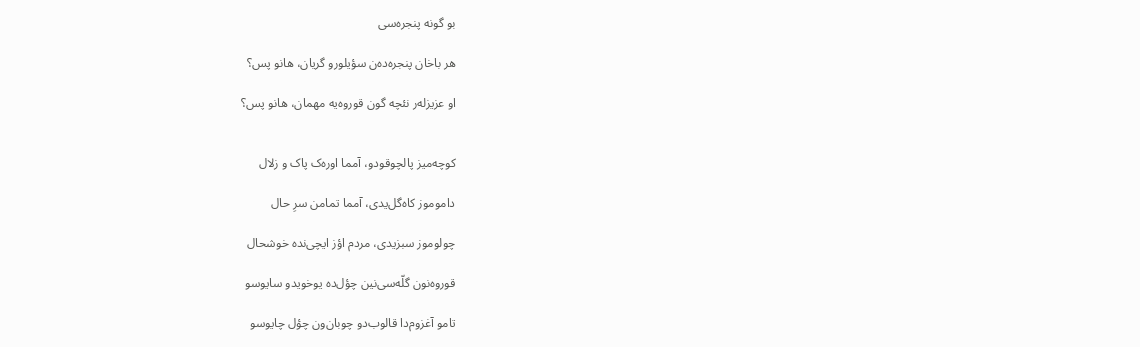بو گونه پنجره‌سی

هر باخان پنجره‌ده‌ن سؤیلورو گریان، هانو پس؟

او عزیزله‌ر نئچه گون قوروه‌یه مهمان، هانو پس؟


کوچه‌میز پالچوقودو، آمما اوره‌ک پاک و زلال

داموموز کاه‌گل‌یدی، آمما تمامن سرِ حال

چولوموز سبزیدی، مردم اؤز ایچی‌نده خوشحال

قوروه‌نون گلّه‌سی‌نین چؤل‌ده یوخویدو سایوسو

تامو آغزوم‌دا قالوب‌دو چوبان‌ون چؤل چایوسو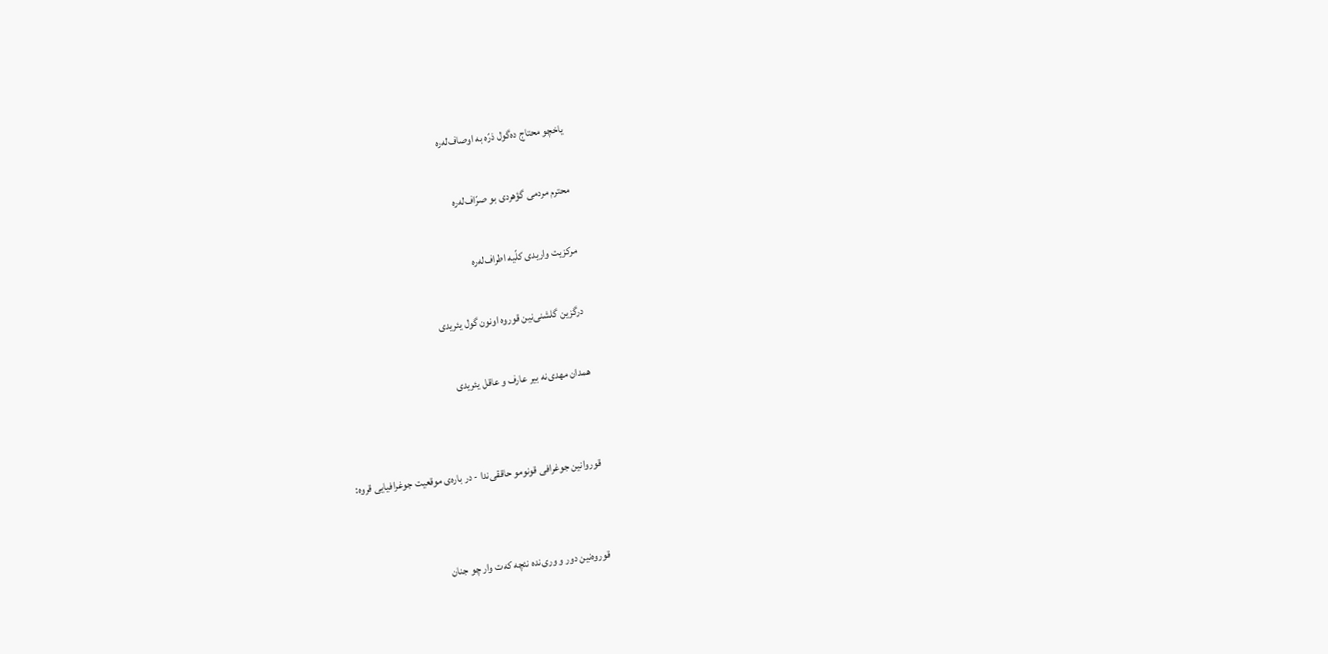یاخچو محتاج ده‌گول ذرّه به اوصاف‌له‌ره

محترم مردمی گؤهردی بو صرّاف‌له‌ره

مرکزیت واریدی کلّیه اطراف‌له‌ره

درگزین گلشنی‌نین قوروه اونون گول یئریدی

همدان مهدی‌نه بیر عارف و عاقل یئریدی


قوروانین جوغرافی قونومو حاققی‌ندا - در باره‌ی موقعیت جوغرافیایی قروه:


قوروه‌نین دور و وری‌نده نئچه که‌ت وار چو جنان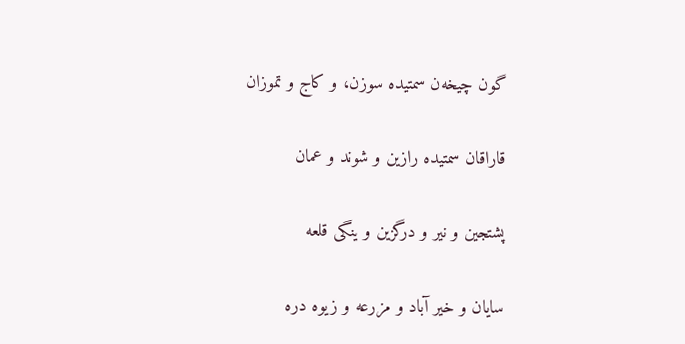گون چیخه‌ن سمتیده سوزن، و کاج و تموزان

قاراقان سمتیده رازین و شوند و عمان

پشتجین و نیر و درگزین و ینگی قلعه

سایان و خیر آباد و مزرعه و زیوه دره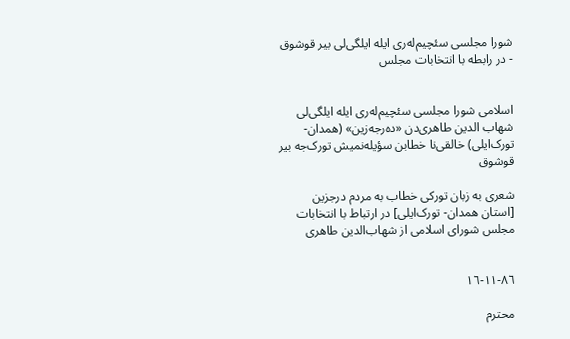شورا مجلسی سئچیم‌له‌ری ایله ایلگی‌لی بیر قوشوق - در رابطه با انتخابات مجلس


اسلامی شورا مجلسی سئچیم‌له‌ری ایله ایلگی‌لی شهاب الدین طاهری‌دن «ده‌رجه‌زین» (همدان- تورک‌ایلی) خالقی‌نا خطابن سؤیله‌نمیش تورک‌جه بیر قوشوق

شعری به زبان تورکی خطاب به مردم درجزین [استان همدان- تورک‌ایلی] در ارتباط با انتخابات مجلس شورای اسلامی از شهاب‌الدین طاهری


٨٦-١١-١٦

محترم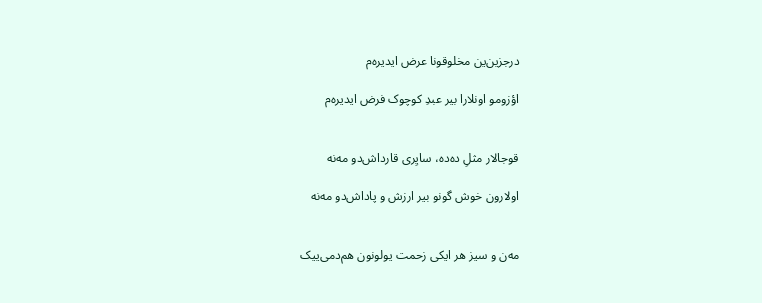درجزین‌ین مخلوقونا عرض ایدیره‌م

اؤزومو اونلارا بیر عبدِ کوچوک فرض ایدیره‌م


قوجالار مثلِ ده‌ده، سایِری قارداش‌دو مه‌نه

اولارون خوش گونو بیر ارزش و پاداش‌دو مه‌نه


مه‌ن و سیز هر ایکی زحمت یولونون هم‌دمی‌ییک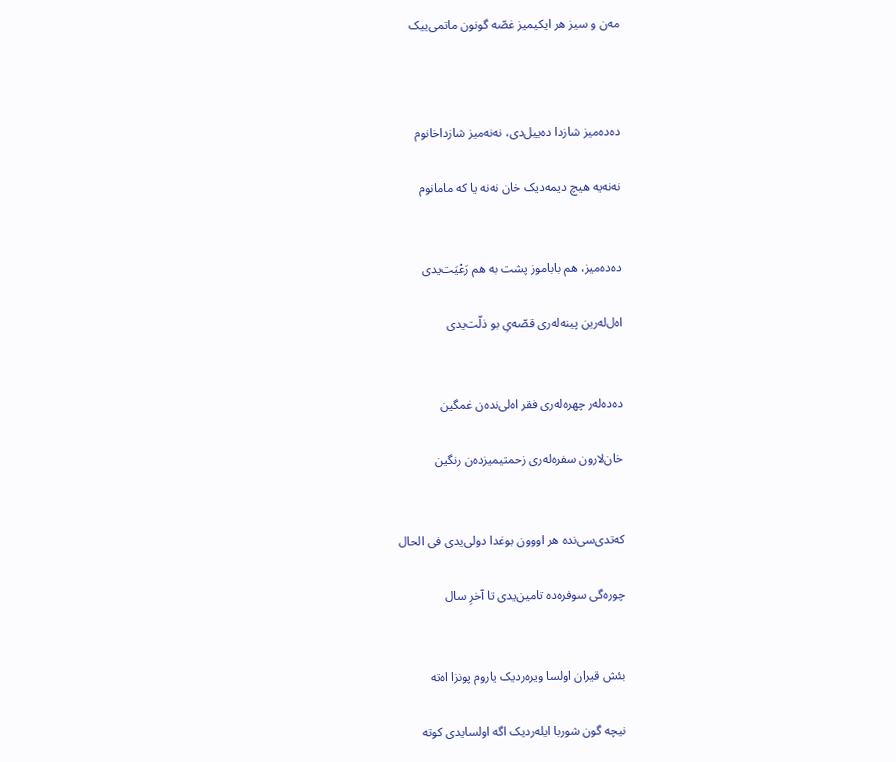مه‌ن و سیز هر ایکیمیز غصّه گونون ماتمی‌ییک



ده‌ده‌میز شازدا ده‌ییل‌دی، نه‌نه‌میز شازداخانوم

نه‌نه‌یه هیچ دیمه‌دیک خان نه‌نه یا که مامانوم


ده‌ده‌میز، هم باباموز پشت به هم رَعْیَت‌یدی

اه‌ل‌له‌رین پینه‌له‌ری قصّه‌یِ بو ذلّت‌یدی


ده‌ده‌له‌ر چهره‌له‌ری فقر اه‌لی‌نده‌ن غمگین

خان‌لارون سفره‌له‌ری زحمتیمیزده‌ن رنگین


که‌تدی‌سی‌نده هر اووون بوغدا دولی‌یدی فی الحال

چوره‌گی سوفره‌ده تامین‌یدی تا آخرِ سال


بئش قیران اولسا ویره‌ردیک یاروم پونزا اه‌ته

نیچه گون شوربا ایله‌ردیک اگه اولسایدی کوته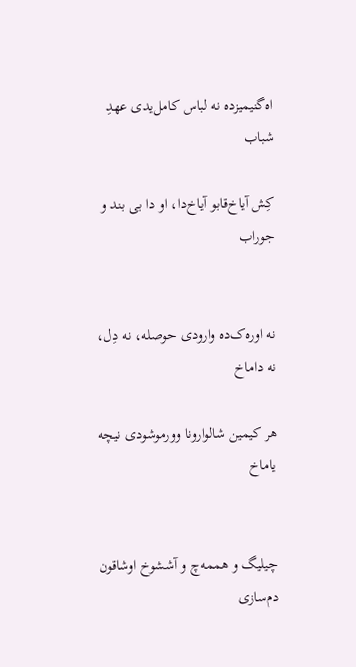اه‌گنیمیزده نه لباس کامل‌یدی عهدِ شباب

کِش آیاخ‌قابو آیاخ‌دا، او دا بی بند و جوراب


نه اوره‌ک‌ده وارودی حوصله، نه دِل، نه داماخ

هر کیمین شالوارونا وورموشودی نیچه یاماخ


چیلیگ و هممه‌چ و آششوخ اوشاقون دم‌سازی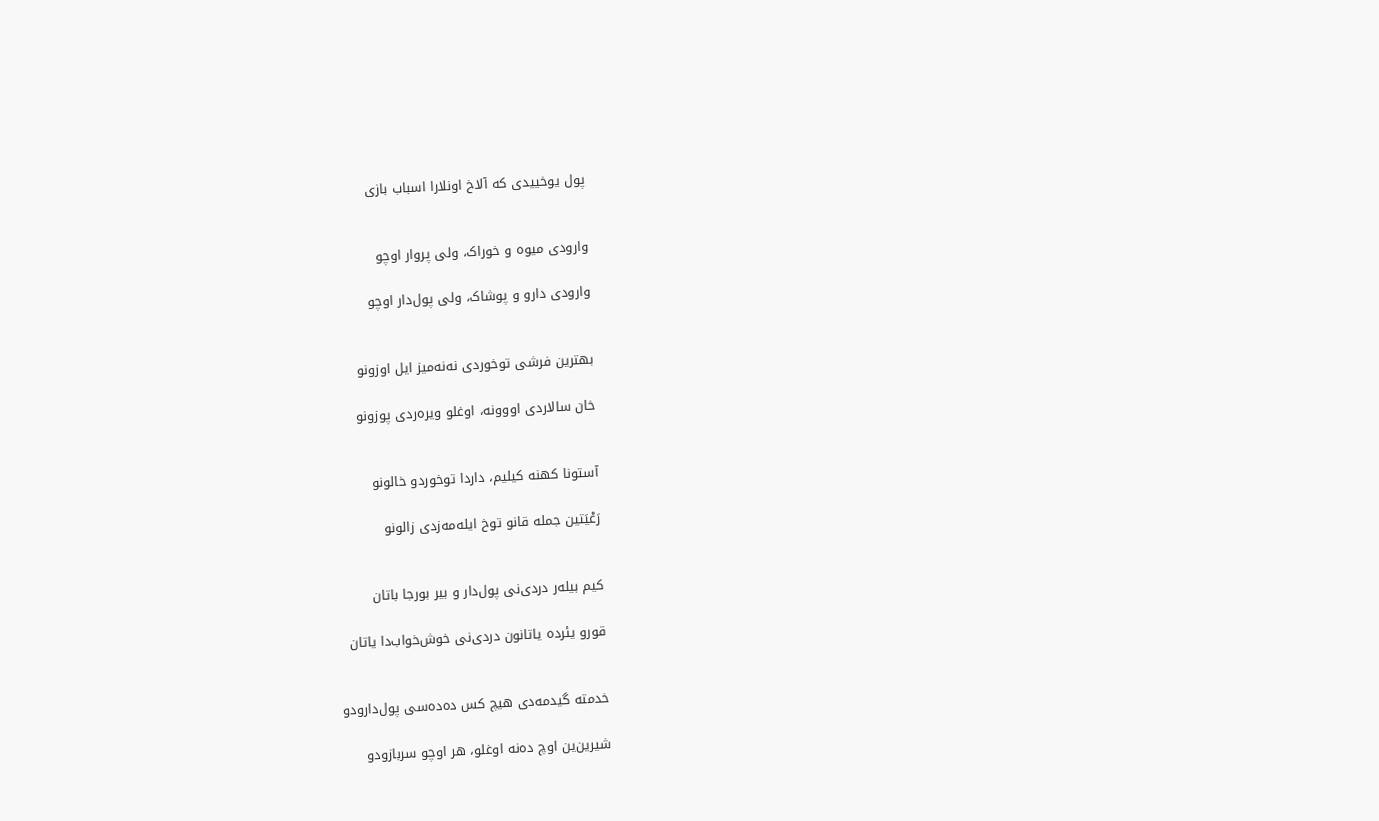پول یوخییدی که آلاخ اونلارا اسباب بازی


وارودی میوه و خوراک، ولی پروار اوچو

وارودی دارو و پوشاک، ولی پول‌دار اوچو


بهترین فرشی توخوردی نه‌نه‌میز ایل اوزونو

خان سالاردی اووونه، اوغلو ویره‌ردی پوزونو


آستونا کهنه کیلیم، داردا توخوردو خالونو

رَعْیَتین جمله قانو توخ ایله‌مه‌زدی زالونو


کیم بیله‌ر دردی‌نی پول‌دار و بیر بورجا باتان

قورو یئرده یاتانون دردی‌نی خوش‌خواب‌دا یاتان


خدمته گیدمه‌دی هیچ کس ده‌ده‌سی پول‌دارودو

شیرین‌ین اوچ ده‌نه اوغلو، هر اوچو سربازودو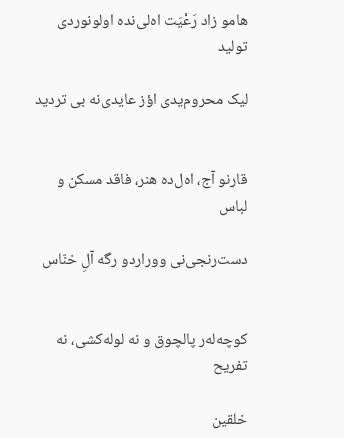هامو زاد رَعْیَت اه‌لی‌نده اولونوردی تولید

لیک محروم‌یدی اؤز عایدی‌نه بی تردید


قارنو آج، اه‌ل‌ده هنر، فاقد مسکن و لباس

دست‌رنجی‌نی ووراردو رگه آلِ خنّاس


کوچه‌له‌ر پالچوق و نه لوله‌کشی، نه تفریح

خلقین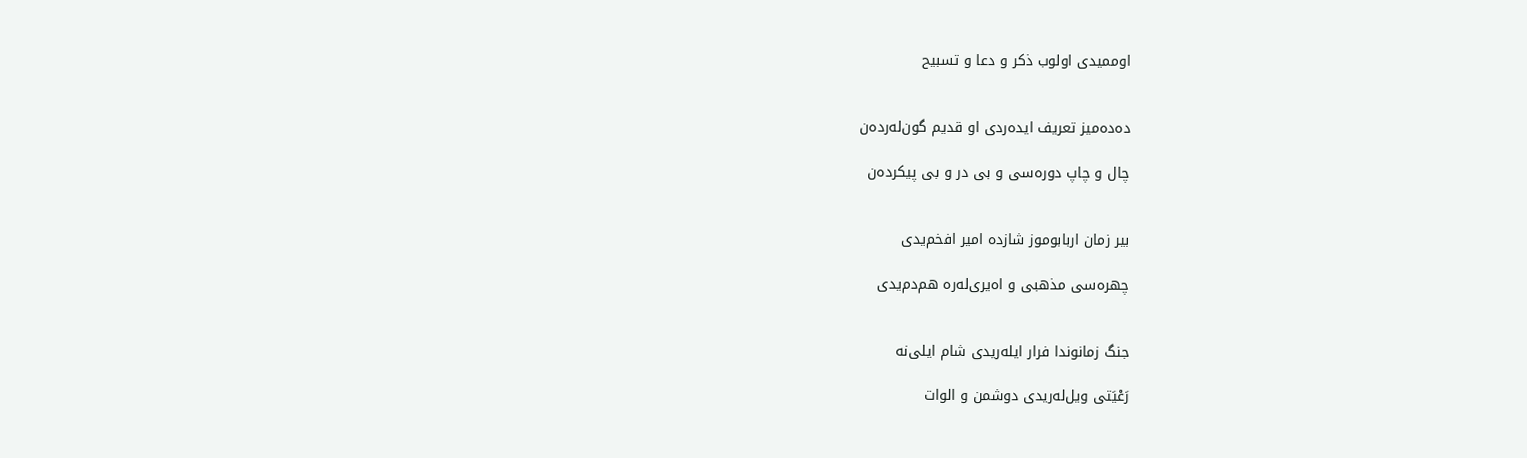اوممیدی اولوب ذکر و دعا و تسبیح


ده‌ده‌میز تعریف ایده‌ردی او قدیم گون‌له‌رده‌ن

چال و چاپ دوره‌سی و بی در و بی پیکرده‌ن


بیر زمان اربابوموز شازده امیر افخم‌یدی

چهره‌سی مذهبی و اه‌یری‌له‌ره هم‌دم‌یدی


جنگ زمانوندا فرار ایله‌ریدی شام ایلی‌نه

رَعْیَتی ویل‌له‌ریدی دوشمن و الوات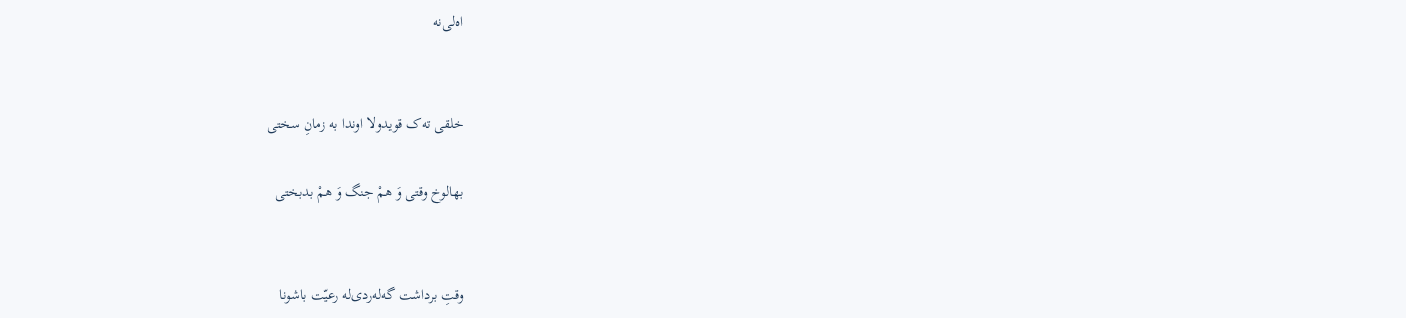اه‌لی‌نه


خلقی ته‌ک قویدولا اوندا به زمانِ سختی

بهالوخ وقتی وَ همْ جنگ وَ همْ بدبختی


وقتِ برداشت گه‌له‌ردی‌له ‌رعیّت باشونا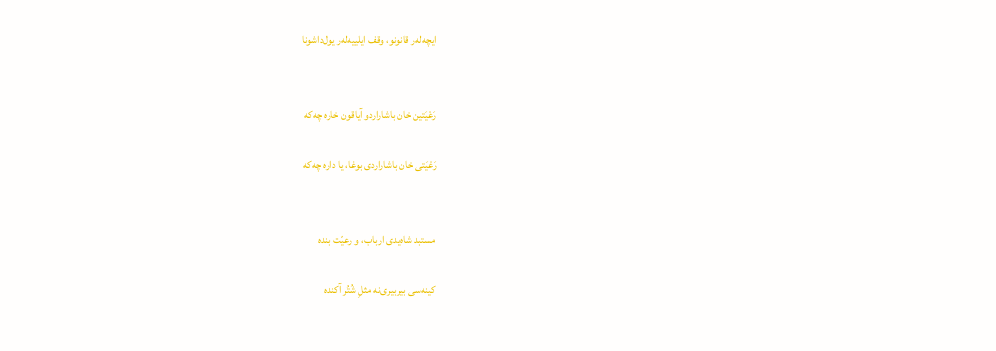ایچه‌له‌ر قانونو، وقف ایلییه‌له‌ر یول‌داشونا


رَعْیَتین خان باشاراردو آیاقون خاره چه‌که

رَعْیَتی خان باشاراردی بوغا، یا داره چه‌که


مستبد شاه‌یدی ارباب، و رعیّت بنده

کینه‌سی بیربیری‌نه مثلِ شُتُر آکنده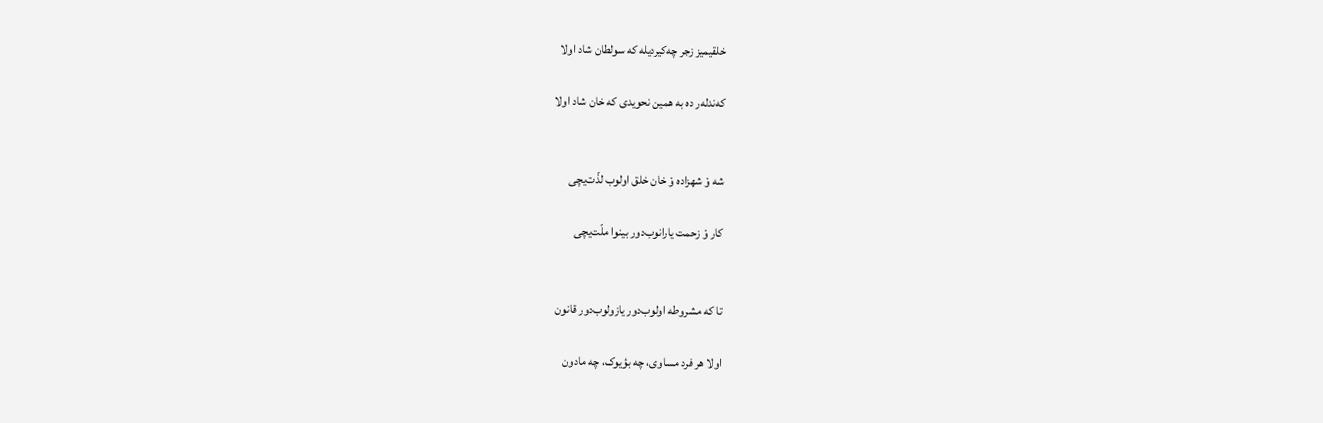خلقیمیز زجر چه‌کیردیله که سولطان شاد اولا

که‌ندله‌ر ده به همین نحویدی که خان شاد اولا


شه وْ شهزاده وْ خان خلق اولوب لذّت‌یچی

کار وْ زحمت یارانوب‌دور بینوا ملّت‌یچی


تا که مشروطه اولوب‌دور یازولوب‌دور قانون

اولا هر فرد مساوی، چه بؤیوک، چه مادون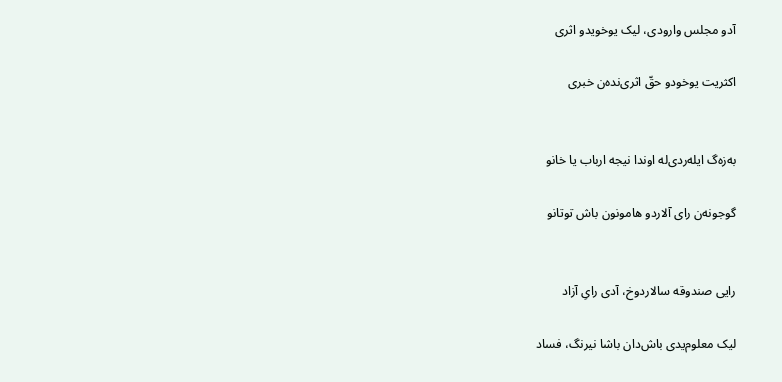آدو مجلس وارودی، لیک یوخویدو اثری

اکثریت یوخودو حقّ اثری‌نده‌ن خبری


به‌زه‌گ ایله‌ردی‌له اوندا نیجه ارباب یا خانو

گوجونه‌ن رای آلاردو هامونون باش توتانو


رایی صندوقه سالاردوخ، آدی رایِ آزاد

لیک معلوم‌یدی باش‌دان باشا نیرنگ، فساد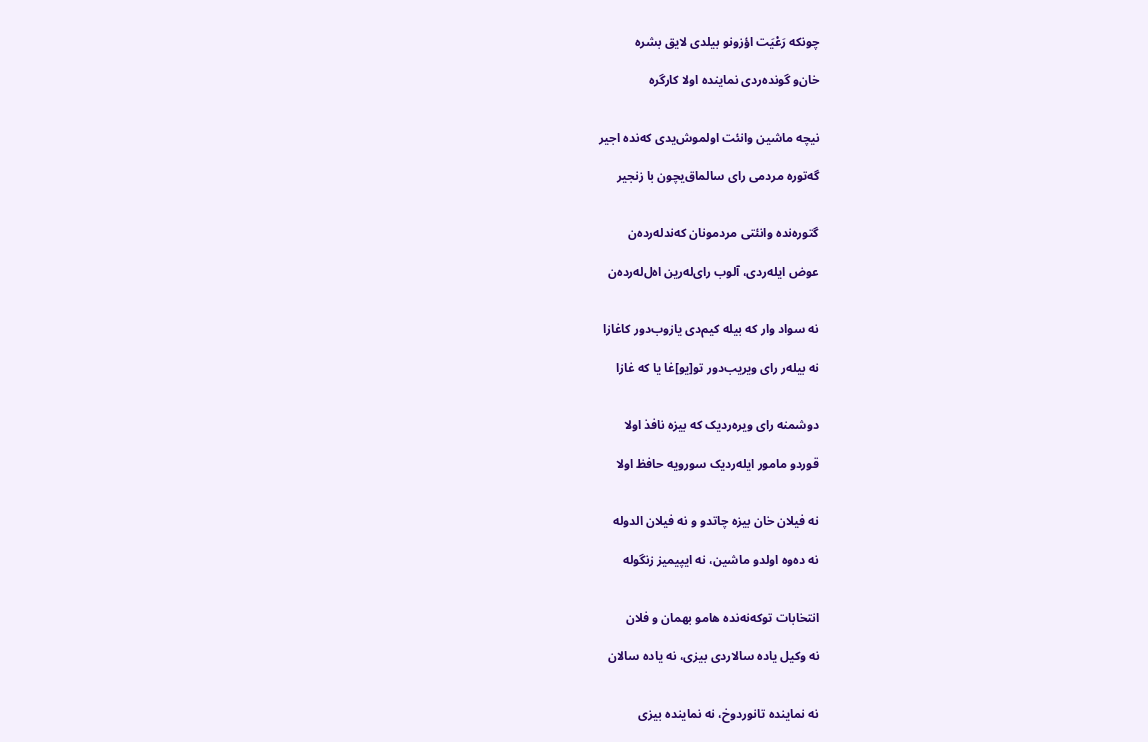چونکه رَعْیَت اؤزونو بیلدی لایق بشره

خان‌و گونده‌ردی نماینده اولا کارگره


نیچه ماشین وانئت اولموش‌یدی که‌نده اجیر

گه‌توره مردمی رای سالماق‌یچون با زنجیر


گتوره‌نده وانئتی مردمونان که‌ندله‌رده‌ن

عوض ایله‌ردی، آلوب رای‌له‌رین اه‌ل‌له‌رده‌ن


نه سواد وار که بیله کیم‌دی یازوب‌دور کاغازا

نه بیله‌ر رای ویریب‌دور تو[یو]غا یا که غازا


دوشمنه رای ویره‌ردیک که بیزه نافذ اولا

قوردو مامور ایله‌ردیک سورویه حافظ اولا


نه فیلان خان بیزه چاتدو و نه فیلان الدوله

نه ده‌وه اولدو ماشین، نه ایپیمیز زنگوله


انتخابات توکه‌نه‌نده هامو بهمان و فلان

نه وکیل یاده سالاردی بیزی، نه یاده سالان


نه نماینده تانوردوخ، نه نماینده بیزی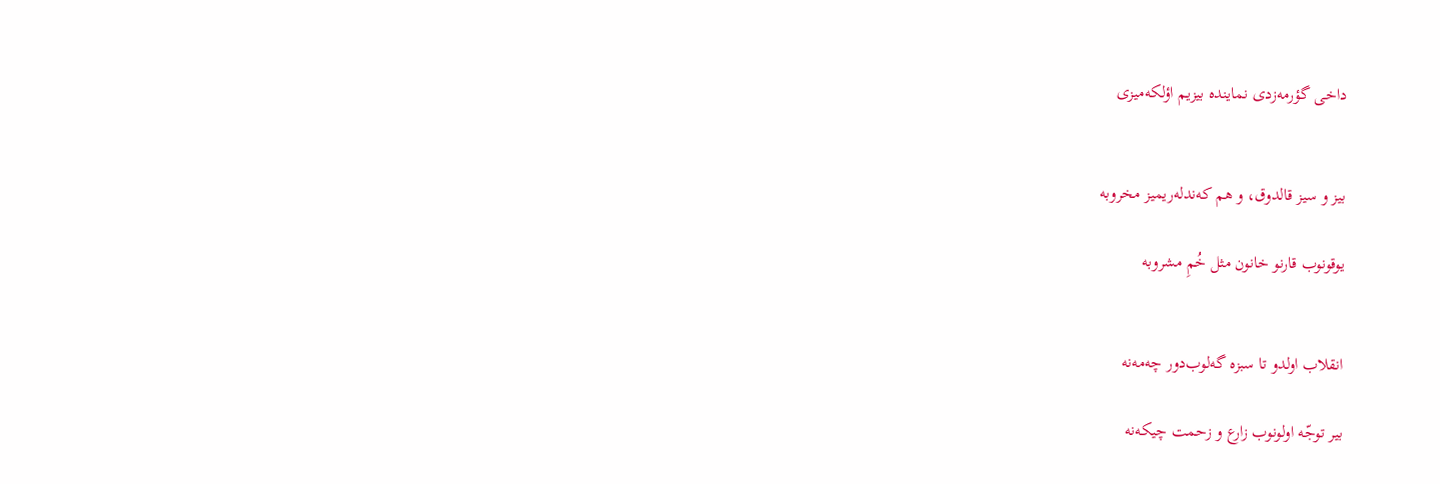داخی گؤرمه‌زدی نماینده بیزیم اؤلکه‌میزی


بیز و سیز قالدوق، و هم که‌ندله‌ریمیز مخروبه

یوقونوب قارنو خانون مثل خُمِ مشروبه


انقلاب اولدو تا سبزه گه‌لوب‌دور چه‌مه‌نه

بیر توجّه اولونوب زارع و زحمت چیکه‌نه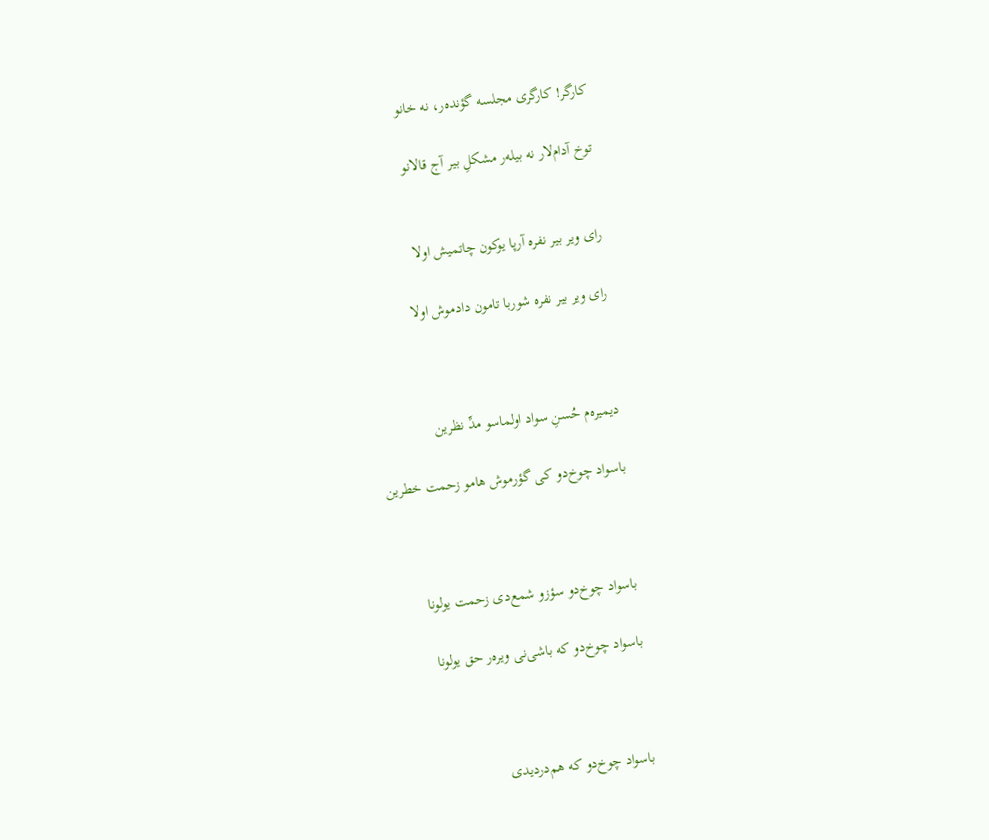کارگر! کارگری مجلسه گؤنده‌ر، نه خانو

توخ آدام‌لار نه بیله‌ر مشکلِ بیر آج قالانو


رای ویر بیر نفره آرپا یوکون چاتمیش اولا

رای ویر بیر نفره شوربا تامون دادموش اولا



دیمیره‌م حُسنِ سواد اولماسو مدِّ نظرین

باسواد چوخ‌دو کی گؤرموش هامو زحمت خطرین



باسواد چوخ‌د‌و سؤزو شمع‌دی زحمت یولونا

باسواد چوخ‌دو که باشی‌نی ویره‌ر حق یولونا



باسواد چوخ‌دو که هم‌دردیدی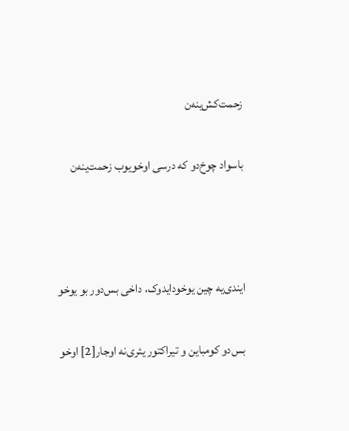زحمت‌کش‌ینه‌ن

باسواد چوخ‌دو که درسی اوخویوب زحمت‌ینه‌ن



ایندی‌یه چین یوخودایدوک، داخی بس‌دور بو یوخو

بس‌دو کومباین و تیراکتور یئری‌نه اوجار[2] اوخو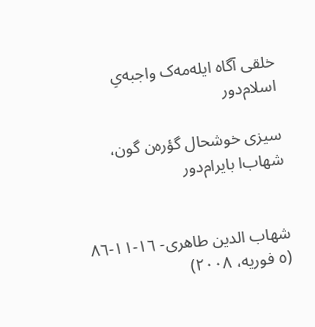خلقی آگاه ایله‌مه‌ک واجبه‌یِ اسلام‌دور

سیزی خوشحال گؤره‌ن گون، شهاب‌ا بایرام‌دور


شهاب الدین طاهری- ١٦-١١-٨٦ (٥ فوریه، ٢٠٠٨)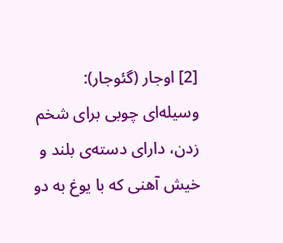[2] اوجار (گئوجار): وسیله‌ای چوبی برای شخم زدن، دارای دسته‌ی بلند و خیش آهنی که با یوغ به دو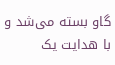گاو بسته می‌شد و با هدایت یک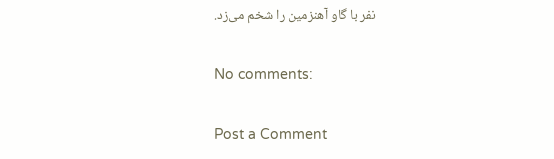نفر با گاو آهنزمین را شخم می‌زد.

No comments:

Post a Comment